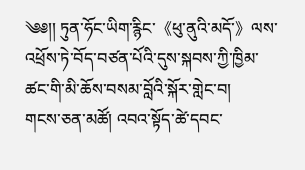༄༅།། ཏུན་ཧོང་ཡིག་རྙིང་《ཕུ་ནུའི་མདོ་》ལས་འཕྲོས་ཏེ་བོད་བཙན་པོའི་དུས་སྐབས་ཀྱི་ཁྱིམ་ཚང་གི་མི་ཆོས་བསམ་བློའི་སྐོར་གླེང་བ།
གངས་ཅན་མཚོ། འབའ་སྟོད་ཚེ་དབང་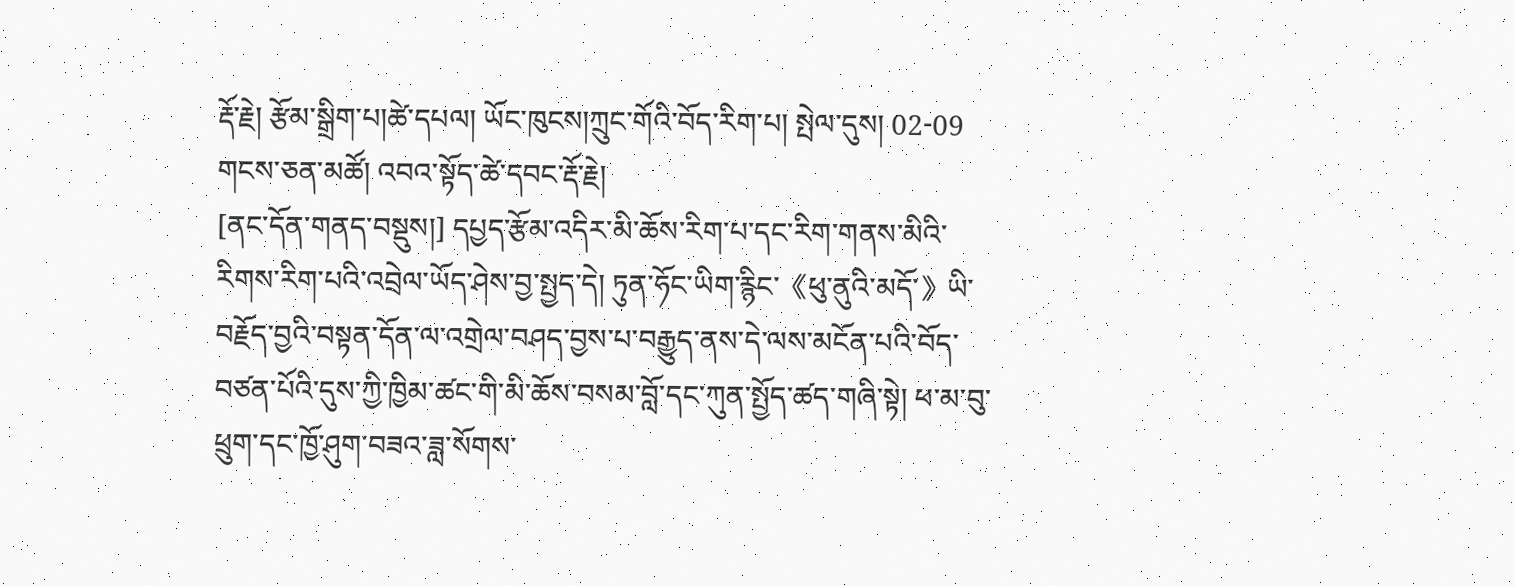རྡོ་རྗེ། རྩོམ་སྒྲིག་པ།ཚེ་དཔལ། ཡོང་ཁུངས།ཀྲུང་གོའི་བོད་རིག་པ། སྤེལ་དུས། 02-09
གངས་ཅན་མཚོ། འབའ་སྟོད་ཚེ་དབང་རྡོ་རྗེ།
[ནང་དོན་གནད་བསྡུས།] དཔྱད་རྩོམ་འདིར་མི་ཆོས་རིག་པ་དང་རིག་གནས་མིའི་རིགས་རིག་པའི་འབྲེལ་ཡོད་ཤེས་བྱ་སྤྱད་དེ། ཏུན་ཧོང་ཡིག་རྙིང་《ཕུ་ནུའི་མདོ་》ཡི་བརྗོད་བྱའི་བསྟན་དོན་ལ་འགྲེལ་བཤད་བྱས་པ་བརྒྱུད་ནས་དེ་ལས་མངོན་པའི་བོད་བཙན་པོའི་དུས་ཀྱི་ཁྱིམ་ཚང་གི་མི་ཆོས་བསམ་བློ་དང་ཀུན་སྤྱོད་ཚད་གཞི་སྟེ། ཕ་མ་བུ་ཕྲུག་དང་ཁྱོ་ཤུག་བཟའ་ཟླ་སོགས་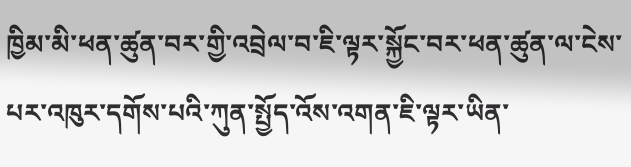ཁྱིམ་མི་ཕན་ཚུན་བར་གྱི་འབྲེལ་བ་ཇི་ལྟར་སྐྱོང་བར་ཕན་ཚུན་ལ་ངེས་པར་འཁུར་དགོས་པའི་ཀུན་སྤྱོད་འོས་འགན་ཇི་ལྟར་ཡིན་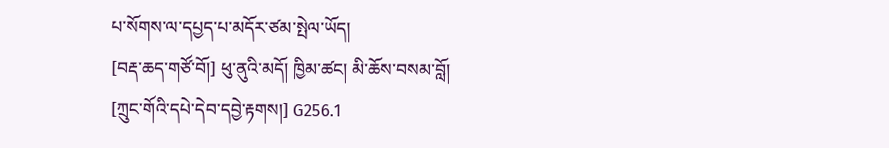པ་སོགས་ལ་དཔྱད་པ་མདོར་ཙམ་སྤེལ་ཡོད།
[བརྡ་ཆད་གཙོ་བོ།] ཕུ་ནུའི་མདོ། ཁྱིམ་ཚང། མི་ཆོས་བསམ་བློ།
[ཀྲུང་གོའི་དཔེ་དེབ་དབྱེ་རྟགས།] G256.1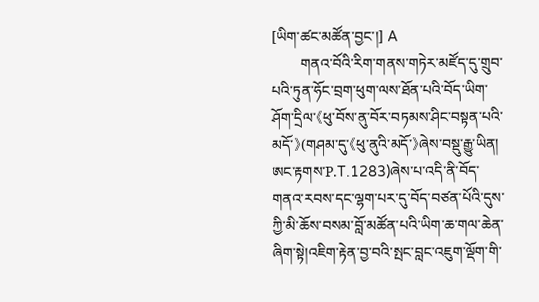[ཡིག་ཚང་མཚོན་བྱང་།] A
        གནའ་བོའི་རིག་གནས་གཏེར་མཛོད་དུ་གྲུབ་པའི་ཏུན་ཧོང་བྲག་ཕུག་ལས་ཐོན་པའི་བོད་ཡིག་ཤོག་དྲིལ་《ཕུ་བོས་ནུ་བོར་བཏམས་ཤིང་བསྟན་པའི་མདོ་》(གཤམ་དུ་《ཕུ་ནུའི་མདོ་》ཞེས་བསྡུ་རྒྱུ་ཡིན། ཨང་རྟགས་P.T.1283)ཞེས་པ་འདི་ནི་བོད་གནའ་རབས་དང་ལྷག་པར་དུ་བོད་བཙན་པོའི་དུས་ཀྱི་མི་ཆོས་བསམ་བློ་མཚོན་པའི་ཡིག་ཆ་གལ་ཆེན་ཞིག་སྟེ།འཇིག་རྟེན་བྱ་བའི་སྤང་བླང་འཇུག་ལྡོག་གི་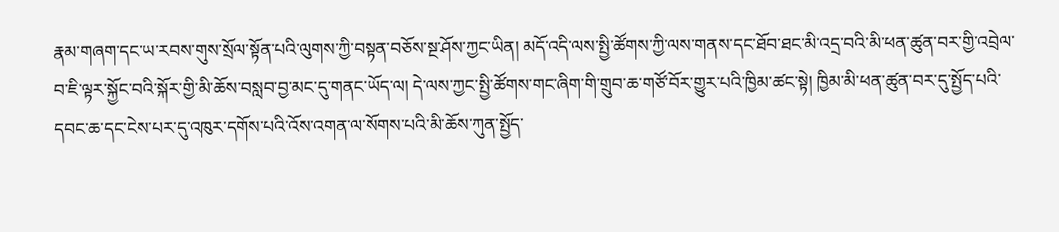རྣམ་གཞག་དང་ཡ་རབས་གུས་སྲོལ་སྟོན་པའི་ལུགས་ཀྱི་བསྟན་བཅོས་སྔ་ཤོས་ཀྱང་ཡིན། མདོ་འདི་ལས་སྤྱི་ཚོགས་ཀྱི་ལས་གནས་དང་ཐོབ་ཐང་མི་འདྲ་བའི་མི་ཕན་ཚུན་བར་གྱི་འབྲེལ་བ་ཇི་ལྟར་སྐྱོང་བའི་སྐོར་གྱི་མི་ཆོས་བསླབ་བྱ་མང་དུ་གནང་ཡོད་ལ། དེ་ལས་ཀྱང་སྤྱི་ཚོགས་གང་ཞིག་གི་གྲུབ་ཆ་གཙོ་བོར་གྱུར་པའི་ཁྱིམ་ཚང་སྟེ། ཁྱིམ་མི་ཕན་ཚུན་བར་དུ་སྤྱོད་པའི་དབང་ཆ་དང་ངེས་པར་དུ་འཁུར་དགོས་པའི་འོས་འགན་ལ་སོགས་པའི་མི་ཆོས་ཀུན་སྤྱོད་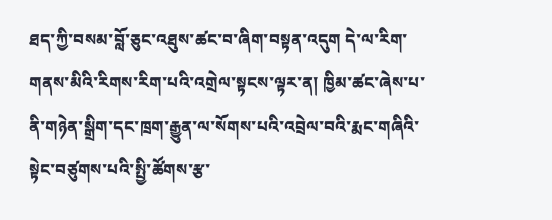ཐད་ཀྱི་བསམ་བློ་ཅུང་འཐུས་ཚང་བ་ཞིག་བསྟན་འདུག དེ་ལ་རིག་གནས་མིའི་རིགས་རིག་པའི་འགྲེལ་སྟངས་ལྟར་ན། ཁྱིམ་ཚང་ཞེས་པ་ནི་གཉེན་སྒྲིག་དང་ཁྲག་རྒྱུན་ལ་སོགས་པའི་འབྲེལ་བའི་རྨང་གཞིའི་སྟེང་བཙུགས་པའི་སྤྱི་ཚོགས་རྩ་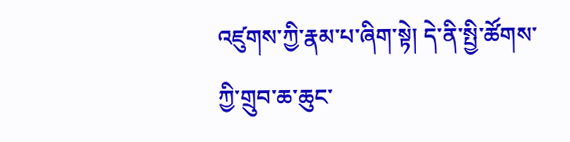འཛུགས་ཀྱི་རྣམ་པ་ཞིག་སྟེ། དེ་ནི་སྤྱི་ཚོགས་ཀྱི་གྲུབ་ཆ་ཆུང་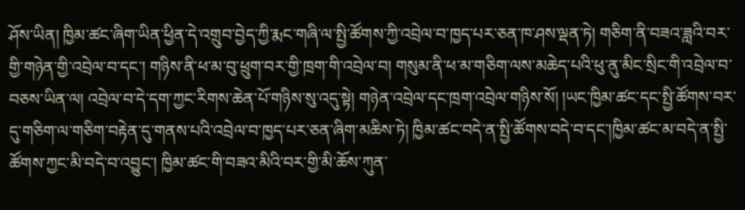ཤོས་ཡིན། ཁྱིམ་ཚང་ཞིག་ཡིན་ཕྱིན་དེ་འགྲུབ་བྱེད་ཀྱི་རྨང་གཞི་ལ་སྤྱི་ཚོགས་ཀྱི་འབྲེལ་བ་ཁྱད་པར་ཅན་ཁ་ཤས་ལྡན་ཏེ། གཅིག་ནི་བཟའ་ཟླའི་བར་གྱི་གཉེན་གྱི་འབྲེལ་བ་དང་། གཉིས་ནི་ཕ་མ་བུ་ཕྲུག་བར་གྱི་ཁྲག་གི་འབྲེལ་བ། གསུམ་ནི་ཕ་མ་གཅིག་ལས་མཆེད་པའི་ཕུ་ནུ་མིང་སྲིང་གི་འབྲེལ་བ་བཅས་ཡིན་ལ། འབྲེལ་བ་དེ་དག་ཀྱང་རིགས་ཆེན་པོ་གཉིས་སུ་འདུ་སྟེ། གཉེན་འབྲེལ་དང་ཁྲག་འབྲེལ་གཉིས་སོ། །ཡང་ཁྱིམ་ཚང་དང་སྤྱི་ཚོགས་བར་དུ་གཅིག་ལ་གཅིག་བརྟེན་དུ་གནས་པའི་འབྲེལ་བ་ཁྱད་པར་ཅན་ཞིག་མཆིས་ཏེ། ཁྱིམ་ཚང་བདེ་ན་སྤྱི་ཚོགས་བདེ་བ་དང་།ཁྱིམ་ཚང་མ་བདེ་ན་སྤྱི་ཚོགས་ཀྱང་མི་བདེ་བ་འབྱུང་། ཁྱིམ་ཚང་གི་བཟའ་མིའི་བར་གྱི་མི་ཆོས་ཀུན་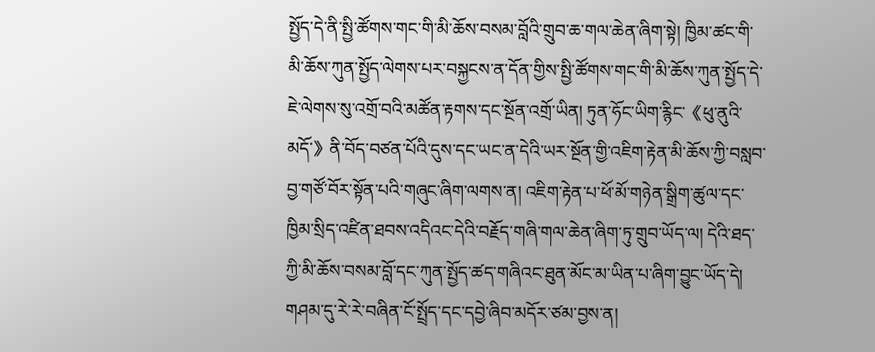སྤྱོད་དེ་ནི་སྤྱི་ཚོགས་གང་གི་མི་ཆོས་བསམ་བློའི་གྲུབ་ཆ་གལ་ཆེན་ཞིག་སྟེ། ཁྱིམ་ཚང་གི་མི་ཆོས་ཀུན་སྤྱོད་ལེགས་པར་བསྐྱངས་ན་དོན་གྱིས་སྤྱི་ཚོགས་གང་གི་མི་ཆོས་ཀུན་སྤྱོད་དེ་ཇེ་ལེགས་སུ་འགྲོ་བའི་མཚོན་རྟགས་དང་སྔོན་འགྲོ་ཡིན། ཏུན་ཧོང་ཡིག་རྙིང་《ཕུ་ནུའི་མདོ་》ནི་བོད་བཙན་པོའི་དུས་དང་ཡང་ན་དེའི་ཡར་སྔོན་གྱི་འཇིག་རྟེན་མི་ཆོས་ཀྱི་བསླབ་བྱ་གཙོ་བོར་སྟོན་པའི་གཞུང་ཞིག་ལགས་ན། འཇིག་རྟེན་པ་ཕོ་མོ་གཉེན་སྒྲིག་ཚུལ་དང་ཁྱིམ་སྲིད་འཛིན་ཐབས་འདིའང་དེའི་བརྗོད་གཞི་གལ་ཆེན་ཞིག་ཏུ་གྲུབ་ཡོད་ལ། དེའི་ཐད་ཀྱི་མི་ཆོས་བསམ་བློ་དང་ཀུན་སྤྱོད་ཚད་གཞིའང་ཐུན་མོང་མ་ཡིན་པ་ཞིག་བྱུང་ཡོད་དེ། གཤམ་དུ་རེ་རེ་བཞིན་ངོ་སྤྲོད་དང་དབྱེ་ཞིབ་མདོར་ཙམ་བྱས་ན།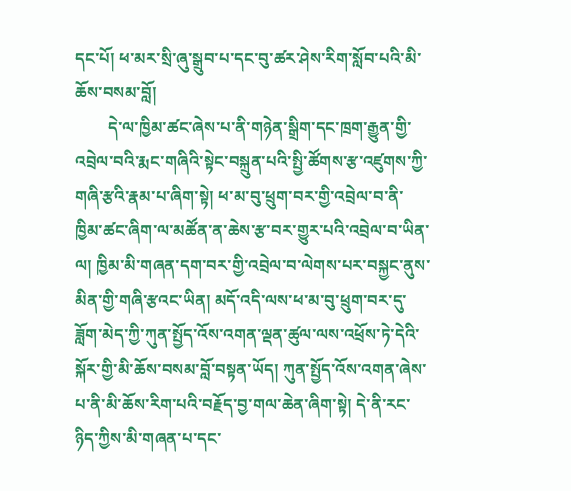དང་པོ། ཕ་མར་སྲི་ཞུ་སྒྲུབ་པ་དང་བུ་ཚར་ཤེས་རིག་སློབ་པའི་མི་ཆོས་བསམ་བློ།
        དེ་ལ་ཁྱིམ་ཚང་ཞེས་པ་ནི་གཉེན་སྒྲིག་དང་ཁྲག་རྒྱུན་གྱི་འབྲེལ་བའི་རྨང་གཞིའི་སྟེང་བསྐྲུན་པའི་སྤྱི་ཚོགས་རྩ་འཛུགས་ཀྱི་གཞི་རྩའི་རྣམ་པ་ཞིག་སྟེ། ཕ་མ་བུ་ཕྲུག་བར་གྱི་འབྲེལ་བ་ནི་ཁྱིམ་ཚང་ཞིག་ལ་མཚོན་ན་ཆེས་རྩ་བར་གྱུར་པའི་འབྲེལ་བ་ཡིན་ལ། ཁྱིམ་མི་གཞན་དག་བར་གྱི་འབྲེལ་བ་ལེགས་པར་བསྐྱང་ནུས་མིན་གྱི་གཞི་རྩའང་ཡིན། མདོ་འདི་ལས་ཕ་མ་བུ་ཕྲུག་བར་དུ་ཟློག་མེད་ཀྱི་ཀུན་སྤྱོད་འོས་འགན་ལྡན་ཚུལ་ལས་འཕྲོས་ཏེ་དེའི་སྐོར་གྱི་མི་ཆོས་བསམ་བློ་བསྟན་ཡོད། ཀུན་སྤྱོད་འོས་འགན་ཞེས་པ་ནི་མི་ཆོས་རིག་པའི་བརྗོད་བྱ་གལ་ཆེན་ཞིག་སྟེ། དེ་ནི་རང་ཉིད་ཀྱིས་མི་གཞན་པ་དང་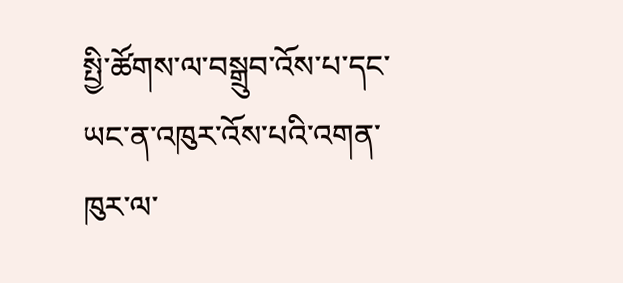སྤྱི་ཚོགས་ལ་བསྒྲུབ་འོས་པ་དང་ཡང་ན་འཁུར་འོས་པའི་འགན་ཁུར་ལ་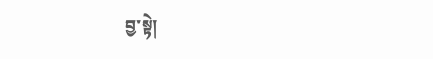བྱ་སྟེ།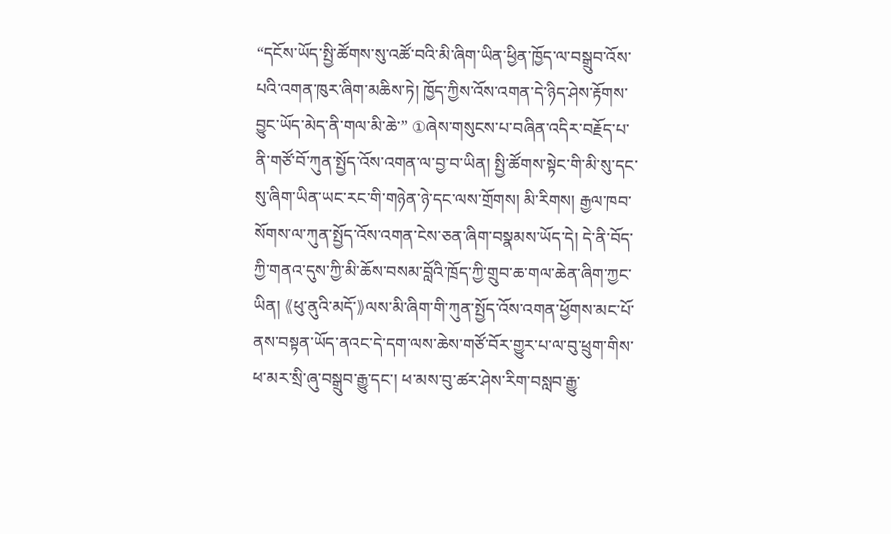“དངོས་ཡོད་སྤྱི་ཚོགས་སུ་འཚོ་བའི་མི་ཞིག་ཡིན་ཕྱིན་ཁྱོད་ལ་བསྒྲུབ་འོས་པའི་འགན་ཁུར་ཞིག་མཆིས་ཏེ། ཁྱོད་ཀྱིས་འོས་འགན་དེ་ཉིད་ཤེས་རྟོགས་བྱུང་ཡོད་མེད་ནི་གལ་མི་ཆེ་” ①ཞེས་གསུངས་པ་བཞིན་འདིར་བརྗོད་པ་ནི་གཙོ་བོ་ཀུན་སྤྱོད་འོས་འགན་ལ་བྱ་བ་ཡིན། སྤྱི་ཚོགས་སྟེང་གི་མི་སུ་དང་སུ་ཞིག་ཡིན་ཡང་རང་གི་གཉེན་ཉེ་དང་ལས་གྲོགས། མི་རིགས། རྒྱལ་ཁབ་སོགས་ལ་ཀུན་སྤྱོད་འོས་འགན་ངེས་ཅན་ཞིག་བསྣམས་ཡོད་དེ། དེ་ནི་བོད་ཀྱི་གནའ་དུས་ཀྱི་མི་ཆོས་བསམ་བློའི་ཁྲོད་ཀྱི་གྲུབ་ཆ་གལ་ཆེན་ཞིག་ཀྱང་ཡིན། 《ཕུ་ནུའི་མདོ་》ལས་མི་ཞིག་གི་ཀུན་སྤྱོད་འོས་འགན་ཕྱོགས་མང་པོ་ནས་བསྟན་ཡོད་ནའང་དེ་དག་ལས་ཆེས་གཙོ་བོར་གྱུར་པ་ལ་བུ་ཕྲུག་གིས་ཕ་མར་སྲི་ཞུ་བསྒྲུབ་རྒྱུ་དང་། ཕ་མས་བུ་ཚར་ཤེས་རིག་བསླབ་རྒྱུ་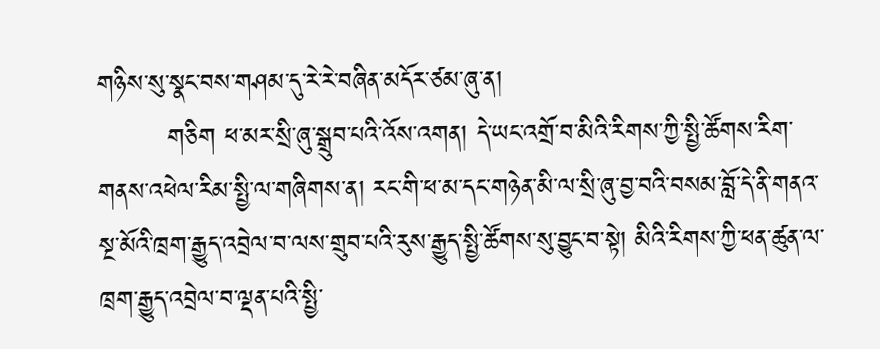གཉིས་སུ་སྣང་བས་གཤམ་དུ་རེ་རེ་བཞིན་མདོར་ཙམ་ཞུ་ན།
        གཅིག ཕ་མར་སྲི་ཞུ་སྒྲུབ་པའི་འོས་འགན། དེ་ཡང་འགྲོ་བ་མིའི་རིགས་ཀྱི་སྤྱི་ཚོགས་རིག་གནས་འཕེལ་རིམ་སྤྱི་ལ་གཞིགས་ན། རང་གི་ཕ་མ་དང་གཉེན་མི་ལ་སྲི་ཞུ་བྱ་བའི་བསམ་བློ་དེ་ནི་གནའ་སྔ་མོའི་ཁྲག་རྒྱུད་འབྲེལ་བ་ལས་གྲུབ་པའི་རུས་རྒྱུད་སྤྱི་ཚོགས་སུ་བྱུང་བ་སྟེ། མིའི་རིགས་ཀྱི་ཕན་ཚུན་ལ་ཁྲག་རྒྱུད་འབྲེལ་བ་ལྡན་པའི་སྤྱི་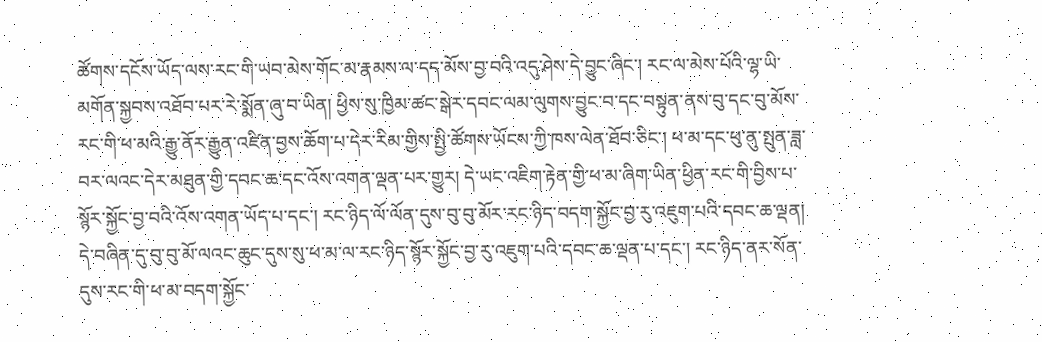ཚོགས་དངོས་ཡོད་ལས་རང་གི་ཡབ་མེས་གོང་མ་རྣམས་ལ་དད་མོས་བྱ་བའི་འདུ་ཤེས་དེ་བྱུང་ཞིང་། རང་ལ་མེས་པོའི་ལྷ་ཡི་མགོན་སྐྱབས་འཐོབ་པར་རེ་སྨོན་ཞུ་བ་ཡིན། ཕྱིས་སུ་ཁྱིམ་ཚང་སྒེར་དབང་ལམ་ལུགས་བྱུང་བ་དང་བསྟུན་ནས་བུ་དང་བུ་མོས་རང་གི་ཕ་མའི་རྒྱུ་ནོར་རྒྱུན་འཛིན་བྱས་ཆོག་པ་དེར་རིམ་གྱིས་སྤྱི་ཚོགས་ཡོངས་ཀྱི་ཁས་ལེན་ཐོབ་ཅིང་། ཕ་མ་དང་ཕུ་ནུ་སྤུན་ཟླ་བར་ལའང་དེར་མཐུན་གྱི་དབང་ཆ་དང་འོས་འགན་ལྡན་པར་གྱུར། དེ་ཡང་འཇིག་རྟེན་གྱི་ཕ་མ་ཞིག་ཡིན་ཕྱིན་རང་གི་བྱིས་པ་སྙོར་སྐྱོང་བྱ་བའི་འོས་འགན་ཡོད་པ་དང་། རང་ཉིད་ལོ་ལོན་དུས་བུ་བུ་མོར་རང་ཉིད་བདག་སྐྱོང་བྱ་རུ་འཇུག་པའི་དབང་ཆ་ལྡན། དེ་བཞིན་དུ་བུ་བུ་མོ་ལའང་ཆུང་དུས་སུ་ཕ་མ་ལ་རང་ཉིད་སྙོར་སྐྱོང་བྱ་རུ་འཇུག་པའི་དབང་ཆ་ལྡན་པ་དང་། རང་ཉིད་ནར་སོན་དུས་རང་གི་ཕ་མ་བདག་སྐྱོང་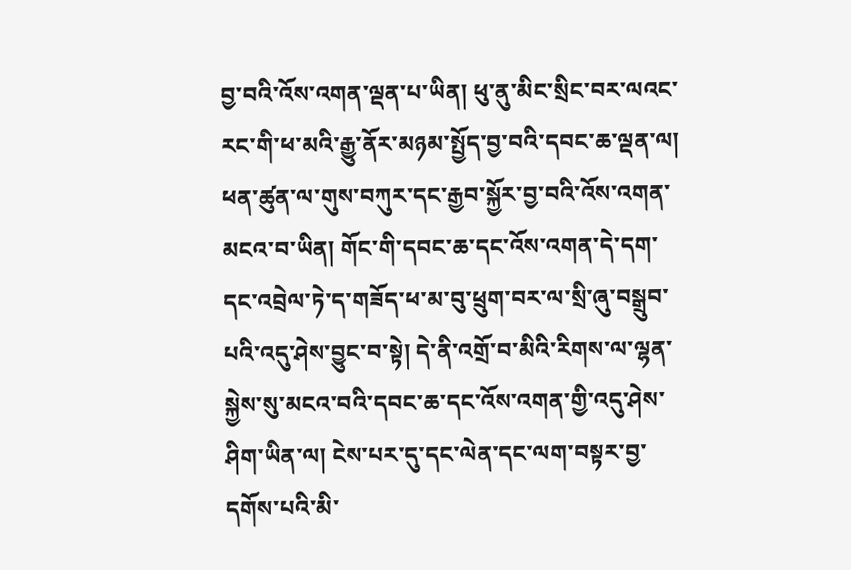བྱ་བའི་འོས་འགན་ལྡན་པ་ཡིན། ཕུ་ནུ་མིང་སྲིང་བར་ལའང་རང་གི་ཕ་མའི་རྒྱུ་ནོར་མཉམ་སྤྱོད་བྱ་བའི་དབང་ཆ་ལྡན་ལ། ཕན་ཚུན་ལ་གུས་བཀུར་དང་རྒྱབ་སྐྱོར་བྱ་བའི་འོས་འགན་མངའ་བ་ཡིན། གོང་གི་དབང་ཆ་དང་འོས་འགན་དེ་དག་དང་འབྲེལ་ཏེ་ད་གཟོད་ཕ་མ་བུ་ཕྲུག་བར་ལ་སྲི་ཞུ་བསྒྲུབ་པའི་འདུ་ཤེས་བྱུང་བ་སྟེ། དེ་ནི་འགྲོ་བ་མིའི་རིགས་ལ་ལྷན་སྐྱེས་སུ་མངའ་བའི་དབང་ཆ་དང་འོས་འགན་གྱི་འདུ་ཤེས་ཤིག་ཡིན་ལ། ངེས་པར་དུ་དང་ལེན་དང་ལག་བསྟར་བྱ་དགོས་པའི་མི་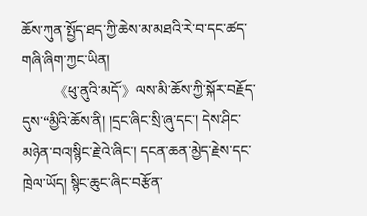ཆོས་ཀུན་སྤྱོད་ཐད་ཀྱི་ཆེས་མ་མཐའི་རེ་བ་དང་ཚད་གཞི་ཞིག་ཀྱང་ཡིན།
        《ཕུ་ནུའི་མདོ་》ལས་མི་ཆོས་ཀྱི་སྐོར་བརྗོད་དུས་“མྱིའི་ཆོས་ནི། །དྲང་ཞིང་སྲི་ཞུ་དང་། དེས་ཤིང་མཉེན་བའ།སྙིང་རྗེ་འེ་ཞིང་། དངན་ཆན་མྱེད་རྗེས་དང་ཁྲེལ་ཡོད། སྙིང་ཆུང་ཞིང་བརྩོན་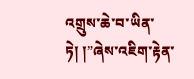འགྲུས་ཆེ་བ་ཡིན་ཏེ། །”ཞེས་འཇིག་རྟེན་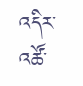འདིར་འཚོ་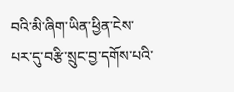བའི་མི་ཞིག་ཡིན་ཕྱིན་ངེས་པར་དུ་བརྩི་སྲུང་བྱ་དགོས་པའི་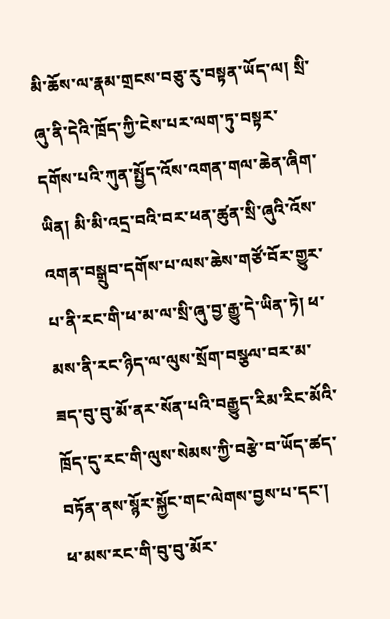མི་ཆོས་ལ་རྣམ་གྲངས་བཅུ་རུ་བསྟན་ཡོད་ལ། སྲི་ཞུ་ནི་དེའི་ཁྲོད་ཀྱི་ངེས་པར་ལག་ཏུ་བསྟར་དགོས་པའི་ཀུན་སྤྱོད་འོས་འགན་གལ་ཆེན་ཞིག་ཡིན། མི་མི་འདྲ་བའི་བར་ཕན་ཚུན་སྲི་ཞུའི་འོས་འགན་བསྒྲུབ་དགོས་པ་ལས་ཆེས་གཙོ་བོར་གྱུར་པ་ནི་རང་གི་ཕ་མ་ལ་སྲི་ཞུ་བྱ་རྒྱུ་དེ་ཡིན་ཏེ། ཕ་མས་ནི་རང་ཉིད་ལ་ལུས་སྲོག་བསྩལ་བར་མ་ཟད་བུ་བུ་མོ་ནར་སོན་པའི་བརྒྱུད་རིམ་རིང་མོའི་ཁྲོད་དུ་རང་གི་ལུས་སེམས་ཀྱི་བརྩེ་བ་ཡོད་ཚད་བཏོན་ནས་སྙོར་སྐྱོང་གང་ལེགས་བྱས་པ་དང་། ཕ་མས་རང་གི་བུ་བུ་མོར་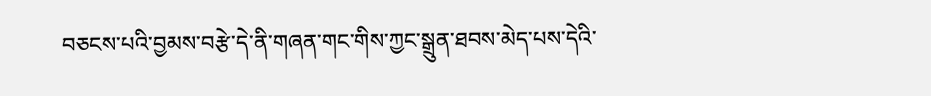བཅངས་པའི་བྱམས་བརྩེ་དེ་ནི་གཞན་གང་གིས་ཀྱང་སྒྲུན་ཐབས་མེད་པས་དེའི་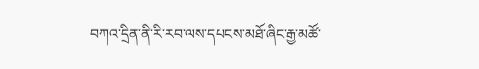བཀའ་དྲིན་ནི་རི་རབ་ལས་དཔངས་མཐོ་ཞིང་རྒྱ་མཚོ་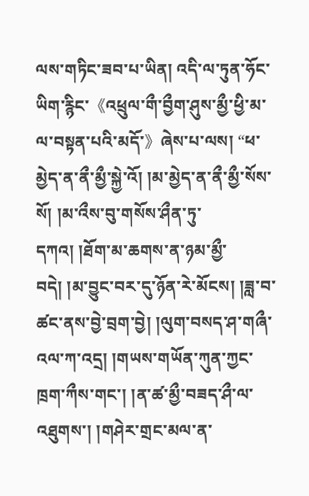ལས་གཏིང་ཟབ་པ་ཡིན། འདི་ལ་ཏུན་ཧོང་ཡིག་རྙིང་《འཕྲུལ་གྀ་བྱྀག་ཤུས་མྱྀ་ཕྱི་མ་ལ་བསྟན་པའི་མདོ་》ཞེས་པ་ལས། “ཕ་མྱེད་ན་ནྀ་མྱྀ་སྐྱེ་འོ། །མ་མྱེད་ན་ནྀ་མྱྀ་སོས་སོ། །མ་འྀས་བུ་གསོས་ཤྀན་ཏུ་དཀའ། །ཐོག་མ་ཆགས་ན་ཉམ་མྱྀ་བདེ། །མ་བྱུང་བར་དུ་ཉོན་རེ་མོངས། །ཟླ་བ་ཚང་ནས་བྱེ་བྲག་བྱེ། །ལུག་བསད་ཤ་གཞྀ་འལ་ཀ་འདྲ། །གཡས་གཡོན་ཀུན་ཀྱང་ཁྲག་ཀྀས་གང་། །ན་ཚ་མྱྀ་བཟད་ཤྀ་ལ་འཐུགས་། །གཤེར་གྲང་མལ་ན་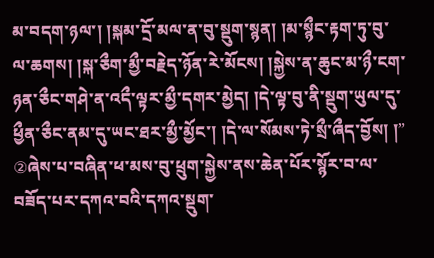མ་བདག་ཉལ་། །སྐམ་དྲོ་མལ་ན་བུ་སྡུག་སྙན། །མ་སྙྀང་རྟག་ཏུ་བུ་ལ་ཆགས། །སྐ་ཅྀག་མྱྀ་བརྗེད་ཉོན་རེ་མོངས། །སྐྱེས་ན་ཆུང་མ་ཉྀ་ངག་ཉན་ཅྀང་གཤེ་ན་འདྀ་ལྟར་མྱྀ་དགར་མྱེད། །དེ་ལྟ་བུ་ནི་སྡུག་ཡུལ་དུ་ཕྱྀན་ཅྀང་ནམ་དུ་ཡང་ཐར་མྱྀ་མྱོང་། །དེ་ལ་སོམས་ཏེ་སྲྀ་ཞྀད་བྱོས། །” ②ཞེས་པ་བཞིན་ཕ་མས་བུ་ཕྲུག་སྐྱེས་ནས་ཆེན་པོར་སྙོར་བ་ལ་བཟོད་པར་དཀའ་བའི་དཀའ་སྡུག་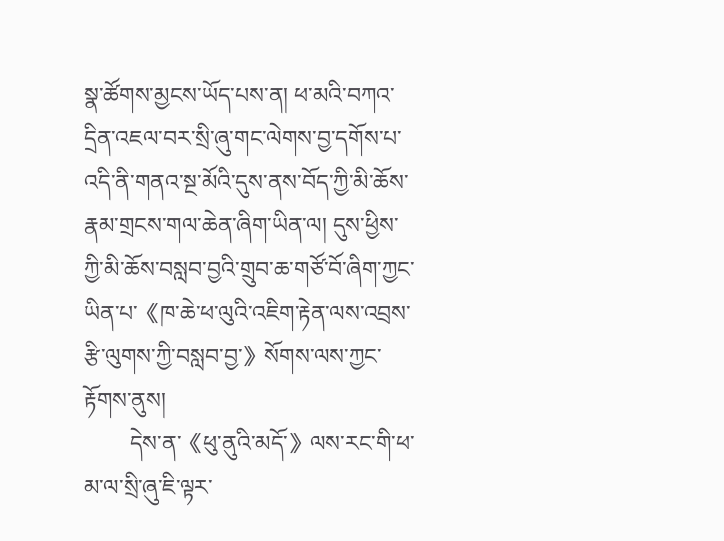སྣ་ཚོགས་མྱངས་ཡོད་པས་ན། ཕ་མའི་བཀའ་དྲིན་འཇལ་བར་སྲི་ཞུ་གང་ལེགས་བྱ་དགོས་པ་འདི་ནི་གནའ་སྔ་མོའི་དུས་ནས་བོད་ཀྱི་མི་ཆོས་རྣམ་གྲངས་གལ་ཆེན་ཞིག་ཡིན་ལ། དུས་ཕྱིས་ཀྱི་མི་ཆོས་བསླབ་བྱའི་གྲུབ་ཆ་གཙོ་བོ་ཞིག་ཀྱང་ཡིན་པ་《ཁ་ཆེ་ཕ་ལུའི་འཇིག་རྟེན་ལས་འབྲས་རྩི་ལུགས་ཀྱི་བསླབ་བྱ་》སོགས་ལས་ཀྱང་རྟོགས་ནུས།
        དེས་ན་《ཕུ་ནུའི་མདོ་》ལས་རང་གི་ཕ་མ་ལ་སྲི་ཞུ་ཇི་ལྟར་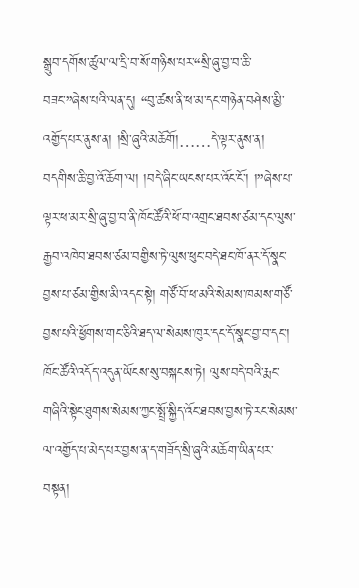སྒྲུབ་དགོས་ཚུལ་ལ་དྲི་བ་སོ་གཉིས་པར་“སྲི་ཞུ་བྱ་བ་ཆི་བཟང་”ཞེས་པའི་ལན་དུ། “བུ་ཚས་ནི་ཕ་མ་དང་གཉེན་བཤེས་མྱི་འགྱོད་པར་ནུས་ན། །སྲི་ཞུའི་མཆོགོ།……དེ་ལྟར་ནུས་ན། བདགིས་ཆི་བྱ་འོ་ཆོག་ལ། །བདེ་ཞིང་ཡངས་པར་འོང་ངོ་། །”ཞེས་པ་ལྟར་ཕ་མར་སྲི་ཞུ་བྱ་བ་ནི་ཁོང་ཚོའི་ཕོ་བ་འགྲང་ཐབས་ཙམ་དང་ལུས་རྒྱབ་འཁེབ་ཐབས་ཙམ་བགྱིས་ཏེ་ལུས་ཕུང་བདེ་ཐང་ཁོ་ནར་དོ་སྣང་བྱས་པ་ཙམ་གྱིས་མི་འདང་སྟེ། གཙོ་བོ་ཕ་མའི་སེམས་ཁམས་གཙོ་བྱས་པའི་ཕྱོགས་གང་ཅིའི་ཐད་ལ་སེམས་ཁུར་དང་དོ་སྣང་བྱ་བ་དང་། ཁོང་ཚོའི་འདོད་འདུན་ཡོངས་སུ་བསྐངས་ཏེ། ལུས་བདེ་བའི་རྨང་གཞིའི་སྟེང་ཐུགས་སེམས་ཀྱང་སྤྲོ་སྐྱིད་འོང་ཐབས་བྱས་ཏེ་རང་སེམས་ལ་འགྱོད་པ་མེད་པར་བྱས་ན་ད་གཟོད་སྲི་ཞུའི་མཆོག་ཡིན་པར་བསྟན།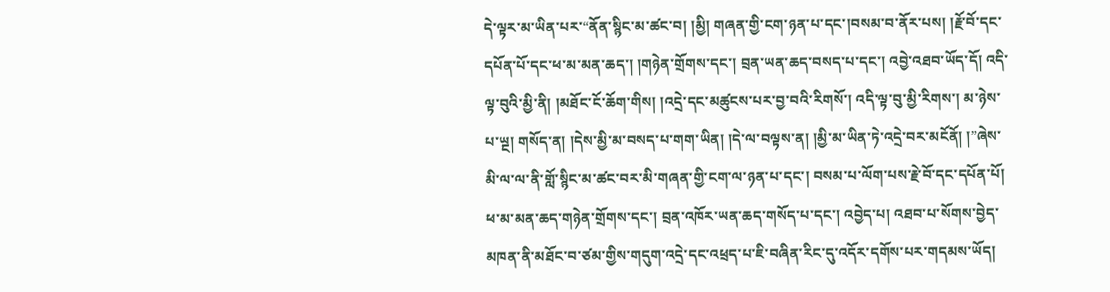དེ་ལྟར་མ་ཡིན་པར་“ནོན་སྙིང་མ་ཚང་བ། །མྱི། གཞན་གྱི་ངག་ཉན་པ་དང་།བསམ་བ་ནོར་པས། །རྗོ་བོ་དང་དཔོན་པོ་དང་ཕ་མ་མན་ཆད་། །གཉེན་གྲོགས་དང་། བྲན་ཡན་ཆད་བསད་པ་དང་། འབྱེ་འཐབ་ཡོད་དོ། འདི་ལྟ་བུའི་མྱི་ནི། །མཐོང་ངོ་ཆོག་གིས། །འདྲེ་དང་མཚུངས་པར་བྱ་བའི་རིགསོ་། འདི་ལྟ་བུ་མྱི་རིགས་། མ་ཉེས་པ་ཡྔ། གསོད་ན། །དེས་མྱི་མ་བསད་པ་གག་ཡིན། །དེ་ལ་བལྟས་ན། །མྱི་མ་ཡིན་ཏེ་འདྲེ་བར་མངོནོ། །”ཞེས་མི་ལ་ལ་ནི་གློ་སྙིང་མ་ཚང་བར་མི་གཞན་གྱི་ངག་ལ་ཉན་པ་དང་། བསམ་པ་ལོག་པས་རྗེ་བོ་དང་དཔོན་པོ། ཕ་མ་མན་ཆད་གཉེན་གྲོགས་དང་། བྲན་འཁོར་ཡན་ཆད་གསོད་པ་དང་། འབྱེད་པ། འཐབ་པ་སོགས་བྱེད་མཁན་ནི་མཐོང་བ་ཙམ་གྱིས་གདུག་འདྲེ་དང་འཕྲད་པ་ཇི་བཞིན་རིང་དུ་འདོར་དགོས་པར་གདམས་ཡོད།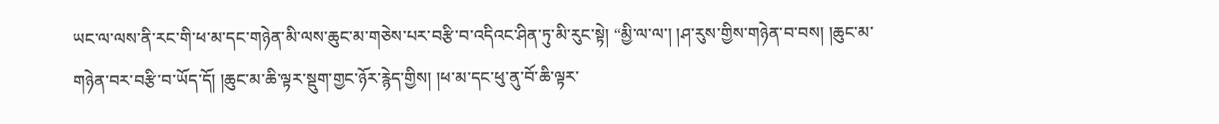ཡང་ལ་ལས་ནི་རང་གི་ཕ་མ་དང་གཉེན་མི་ལས་ཆུང་མ་གཅེས་པར་བརྩི་བ་འདིའང་ཤིན་ཏུ་མི་རུང་སྟེ། “མྱི་ལ་ལ་། །ཤ་རུས་གྱིས་གཉེན་བ་བས། །ཆུང་མ་གཉེན་བར་བརྩི་བ་ཡོད་དོ། །ཆུང་མ་ཆི་ལྟར་སྡུག་གྱང་ཉོར་རྙེད་གྱིས། །ཕ་མ་དང་ཕུ་ནུ་བོ་ཆི་ལྟར་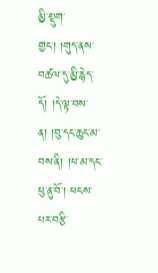མྱི་སྡུག་གྱང་། །གུད་ནས་བཚལ་དུ་མྱི་རྙེད་དོ། །དེ་ལྟ་བས་ན། །བུ་དང་ཆུང་མ་བས་ནི། །ཕ་མ་དང་ཕུ་ནུ་བོ་། ཕངས་པར་བརྩི་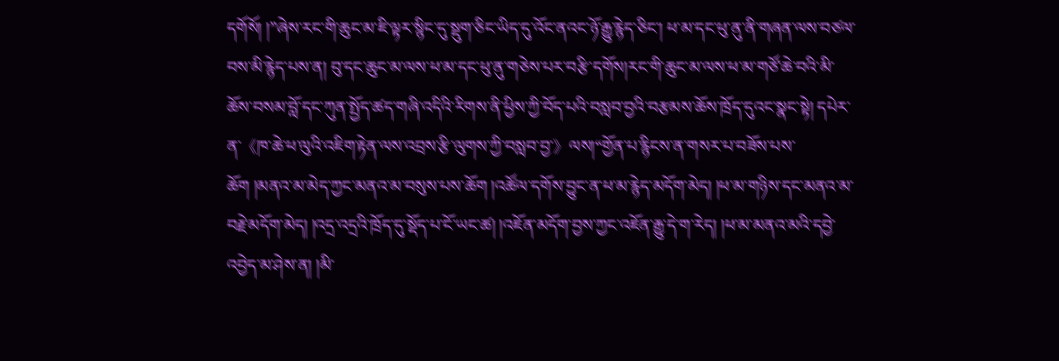དགོསོ། །”ཞེས་རང་གི་ཆུང་མ་ཇི་ལྟར་སྙིང་དུ་སྡུག་ཅིང་ཡིད་དུ་འོང་ནའང་ཉོ་རྒྱུ་རྙེད་ཅིང་། ཕ་མ་དང་ཕུ་ནུ་ནི་གཞན་ལས་བཙལ་བས་མི་རྙེད་པས་ན། བུ་དང་ཆུང་མ་ལས་ཕ་མ་དང་ཕུ་ནུ་གཅེས་པར་བརྩི་དགོས།རང་གི་ཆུང་མ་ལས་ཕ་མ་གཙོ་ཆེ་བའི་མི་ཆོས་བསམ་བློ་དང་ཀུན་སྤྱོད་ཚད་གཞི་འདིའི་རིགས་ནི་ཕྱིས་ཀྱི་བོད་པའི་བསླབ་བྱའི་བརྩམས་ཆོས་ཁྲོད་དུའང་སྣང་སྟེ། དཔེར་ན་《ཁ་ཆེ་ཕ་ལུའི་འཇིག་རྟེན་ལས་འབྲས་རྩི་ལུགས་ཀྱི་བསླབ་བྱ་》ལས།“གྱོན་པ་རྙིངས་ན་གསར་པ་བཟོས་པས་ཆོག །མནའ་མ་མེད་ཀྱང་མནའ་མ་བསུས་པས་ཆོག །འཚོལ་དགོས་བྱུང་ན་ཕ་མ་རྙེད་མདོག་མེད། །ཕ་མ་གཉིས་དང་མནའ་མ་བརྗེ་མདོག་མེད། །འདྲ་འདྲའི་ཁྲོད་དུ་སྡོད་པ་ངོ་ཡང་ཚ། །འཇོན་མདོག་བྱས་ཀྱང་འཇོན་རྒྱུ་དེ་ག་རེད། །ཕ་མ་མནའ་མའི་དབྱེ་འབྱེད་མ་ཤེས་ན། །མི་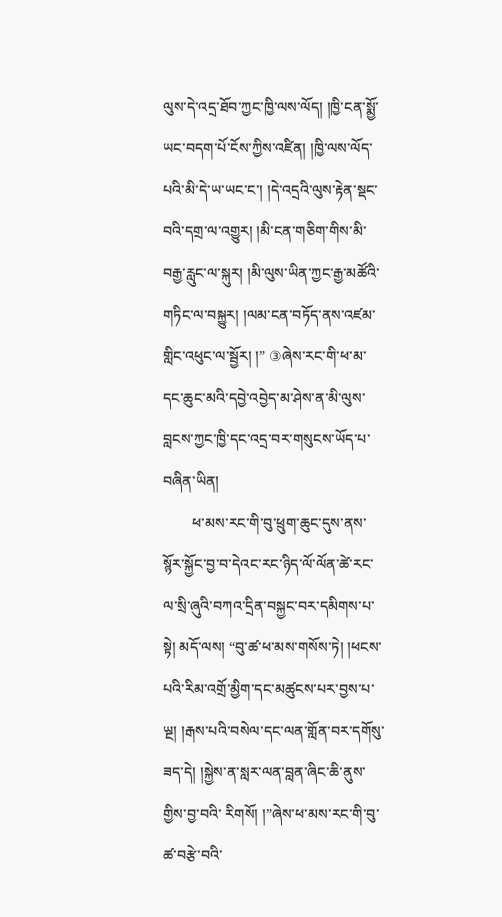ལུས་དེ་འདྲ་ཐོབ་ཀྱང་ཁྱི་ལས་ལོད། །ཁྱི་ངན་སྨྱོ་ཡང་བདག་པོ་ངོས་ཀྱིས་འཛིན། །ཁྱི་ལས་ལོད་པའི་མི་དེ་ཡ་ཡང་ང་། །དེ་འདྲའི་ལུས་རྟེན་སྡང་བའི་དགྲ་ལ་འགྱུར། །མི་ངན་གཅིག་གིས་མི་བརྒྱ་རླུང་ལ་སྐུར། །མི་ལུས་ཡིན་ཀྱང་རྒྱ་མཚོའི་གཏིང་ལ་བསྐྱུར། །ལམ་ངན་བཏོད་ནས་འཛམ་གླིང་འཕུང་ལ་སྦྱོར། །” ③ཞེས་རང་གི་ཕ་མ་དང་ཆུང་མའི་དབྱེ་འབྱེད་མ་ཤེས་ན་མི་ལུས་བླངས་ཀྱང་ཁྱི་དང་འདྲ་བར་གསུངས་ཡོད་པ་བཞིན་ཡིན།
        ཕ་མས་རང་གི་བུ་ཕྲུག་ཆུང་དུས་ནས་སྙོར་སྐྱོང་བྱ་བ་དེའང་རང་ཉིད་ལོ་ལོན་ཚེ་རང་ལ་སྲི་ཞུའི་བཀའ་དྲིན་བསྐྱང་བར་དམིགས་པ་སྟེ། མདོ་ལས། “བུ་ཚ་ཕ་མས་གསོས་ཏེ། །ཕངས་པའི་རིམ་འགྲོ་མྱིག་དང་མཚུངས་པར་བྱས་པ་ཡྔ། །རྒས་པའི་བསེལ་དང་ལན་གློན་བར་དགོསུ་ཟད་དེ། །སྐྱེས་ན་སླར་ལན་བླན་ཞིང་ཆི་ནུས་གྱིས་བྱ་བའི་ རིགསོ། །”ཞེས་ཕ་མས་རང་གི་བུ་ཚ་བརྩེ་བའི་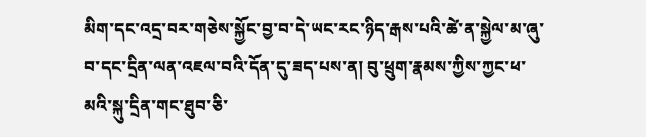མིག་དང་འདྲ་བར་གཅེས་སྐྱོང་བྱ་བ་དེ་ཡང་རང་ཉིད་རྒས་པའི་ཚེ་ན་སྐྱེལ་མ་ཞུ་བ་དང་དྲིན་ལན་འཇལ་བའི་དོན་དུ་ཟད་པས་ན། བུ་ཕྲུག་རྣམས་ཀྱིས་ཀྱང་ཕ་མའི་སྐུ་དྲིན་གང་ཐུབ་ཅི་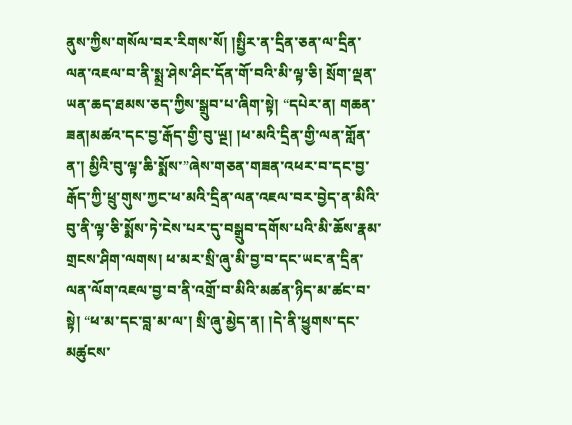ནུས་ཀྱིས་གསོལ་བར་རིགས་སོ། །སྤྱིར་ན་དྲིན་ཅན་ལ་དྲིན་ལན་འཇལ་བ་ནི་སྨྲ་ཤེས་ཤིང་དོན་གོ་བའི་མི་ལྟ་ཅི། སྲོག་ལྡན་ཡན་ཆད་ཐམས་ཅད་ཀྱིས་སྒྲུབ་པ་ཞིག་སྟེ། “དཔེར་ན། གཆན་ཟན།མཚའ་དང་བྱ་རྒོད་གྱི་བུ་ཡྔ། །ཕ་མའི་དྲིན་གྱི་ལན་གློན་ན་། མྱིའི་བུ་ལྟ་ཆི་སྨོས་”ཞེས་གཅན་གཟན་འཕར་བ་དང་བྱ་རྒོད་ཀྱི་ཕྲུ་གུས་ཀྱང་ཕ་མའི་དྲིན་ལན་འཇལ་བར་བྱེད་ན་མིའི་བུ་ནི་ལྟ་ཅི་སྨོས་ཏེ་ངེས་པར་དུ་བསྒྲུབ་དགོས་པའི་མི་ཆོས་རྣམ་གྲངས་ཤིག་ལགས། ཕ་མར་སྲི་ཞུ་མི་བྱ་བ་དང་ཡང་ན་དྲིན་ལན་ལོག་འཇལ་བྱ་བ་ནི་འགྲོ་བ་མིའི་མཚན་ཉིད་མ་ཚང་བ་སྟེ། “ཕ་མ་དང་བླ་མ་ལ་། སྲི་ཞུ་མྱེད་ན། །དེ་ནི་ཕྱུགས་དང་མཚུངས་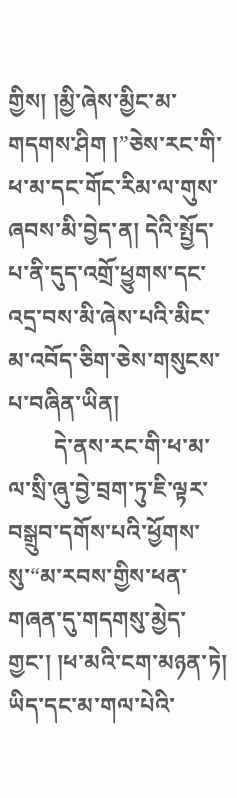གྱིས། །མྱི་ཞེས་མྱིང་མ་གདགས་ཤིག །”ཅེས་རང་གི་ཕ་མ་དང་གོང་རིམ་ལ་གུས་ཞབས་མི་བྱེད་ན། དེའི་སྤྱོད་པ་ནི་དུད་འགྲོ་ཕྱུགས་དང་འདྲ་བས་མི་ཞེས་པའི་མིང་མ་འབོད་ཅིག་ཅེས་གསུངས་པ་བཞིན་ཡིན།
        དེ་ནས་རང་གི་ཕ་མ་ལ་སྲི་ཞུ་བྱེ་བྲག་ཏུ་ཇི་ལྟར་བསྒྲུབ་དགོས་པའི་ཕྱོགས་སུ་“མ་རབས་གྱིས་ཕན་གཞན་དུ་གདགསུ་མྱེད་གྱང་། །ཕ་མའི་ངག་མཉན་ཏེ། ཡིད་དང་མ་གལ་པེའི་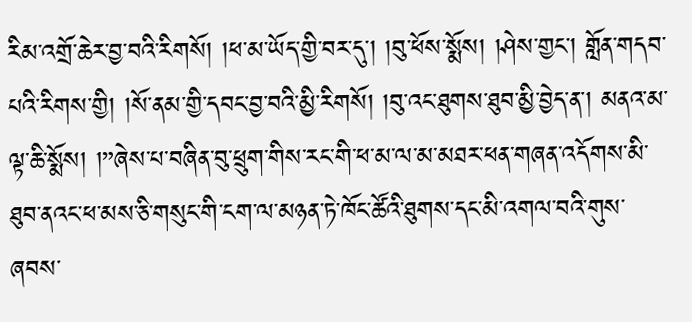རིམ་འགྲོ་ཆེར་བྱ་བའི་རིགསོ། །ཕ་མ་ཡོད་གྱི་བར་དུ་། །བུ་ཕོས་སྨོས། །ཤེས་གྱང་། གློན་གདབ་པའི་རིགས་གྱི། །སོ་ནམ་གྱི་དབང་བྱ་བའི་མྱི་རིགསོ། །བུ་འང་ཐུགས་ཐུབ་མྱི་བྱེད་ན་། མནའ་མ་ལྟ་ཆི་སྨོས། །”ཞེས་པ་བཞིན་བུ་ཕྲུག་གིས་རང་གི་ཕ་མ་ལ་མ་མཐར་ཕན་གཞན་འདོགས་མི་ཐུབ་ནའང་ཕ་མས་ཅི་གསུང་གི་ངག་ལ་མཉན་ཏེ་ཁོང་ཚོའི་ཐུགས་དང་མི་འགལ་བའི་གུས་ཞབས་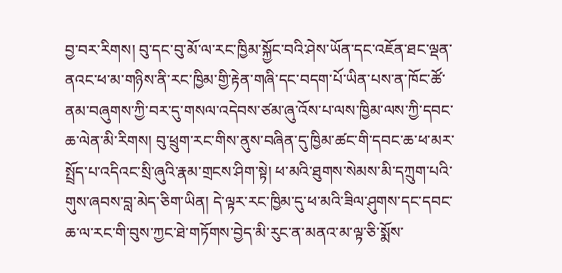བྱ་བར་རིགས། བུ་དང་བུ་མོ་ལ་རང་ཁྱིམ་སྐྱོང་བའི་ཤེས་ཡོན་དང་འཇོན་ཐང་ལྡན་ནའང་ཕ་མ་གཉིས་ནི་རང་ཁྱིམ་གྱི་རྟེན་གཞི་དང་བདག་པོ་ཡིན་པས་ན་ཁོང་ཚོ་ནམ་བཞུགས་ཀྱི་བར་དུ་གསལ་འདེབས་ཙམ་ཞུ་འོས་པ་ལས་ཁྱིམ་ལས་ཀྱི་དབང་ཆ་ལེན་མི་རིགས། བུ་ཕྲུག་རང་གིས་ནུས་བཞིན་དུ་ཁྱིམ་ཚང་གི་དབང་ཆ་ཕ་མར་སྤྲོད་པ་འདིའང་སྲི་ཞུའི་རྣམ་གྲངས་ཤིག་སྟེ། ཕ་མའི་ཐུགས་སེམས་མི་དཀྲུག་པའི་གུས་ཞབས་བླ་མེད་ཅིག་ཡིན། དེ་ལྟར་རང་ཁྱིམ་དུ་ཕ་མའི་ཟིལ་ཤུགས་དང་དབང་ཆ་ལ་རང་གི་བུས་ཀྱང་ཐེ་གཏོགས་བྱེད་མི་རུང་ན་མནའ་མ་ལྟ་ཅི་སྨོས་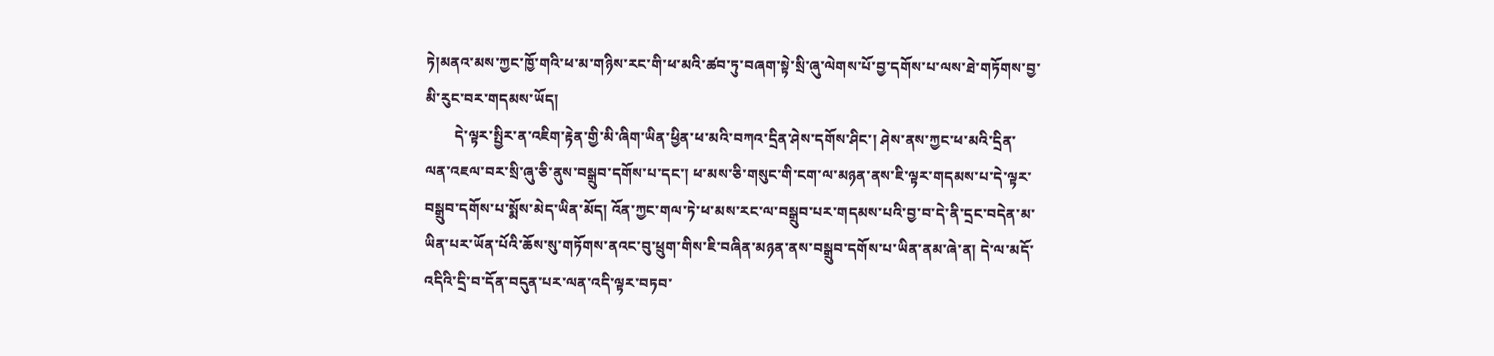ཏེ།མནའ་མས་ཀྱང་ཁྱོ་གའི་ཕ་མ་གཉིས་རང་གི་ཕ་མའི་ཚབ་ཏུ་བཞག་སྟེ་སྲི་ཞུ་ལེགས་པོ་བྱ་དགོས་པ་ལས་ཐེ་གཏོགས་བྱ་མི་རུང་བར་གདམས་ཡོད།
        དེ་ལྟར་སྤྱིར་ན་འཇིག་རྟེན་གྱི་མི་ཞིག་ཡིན་ཕྱིན་ཕ་མའི་བཀའ་དྲིན་ཤེས་དགོས་ཤིང་། ཤེས་ནས་ཀྱང་ཕ་མའི་དྲིན་ལན་འཇལ་བར་སྲི་ཞུ་ཅི་ནུས་བསྒྲུབ་དགོས་པ་དང་། ཕ་མས་ཅི་གསུང་གི་ངག་ལ་མཉན་ནས་ཇི་ལྟར་གདམས་པ་དེ་ལྟར་བསྒྲུབ་དགོས་པ་སྨོས་མེད་ཡིན་མོད། འོན་ཀྱང་གལ་ཏེ་ཕ་མས་རང་ལ་བསྒྲུབ་པར་གདམས་པའི་བྱ་བ་དེ་ནི་དྲང་བདེན་མ་ཡིན་པར་ཡོན་པོའི་ཆོས་སུ་གཏོགས་ནའང་བུ་ཕྲུག་གིས་ཇི་བཞིན་མཉན་ནས་བསྒྲུབ་དགོས་པ་ཡིན་ནམ་ཞེ་ན། དེ་ལ་མདོ་འདིའི་དྲི་བ་དོན་བདུན་པར་ལན་འདི་ལྟར་བཏབ་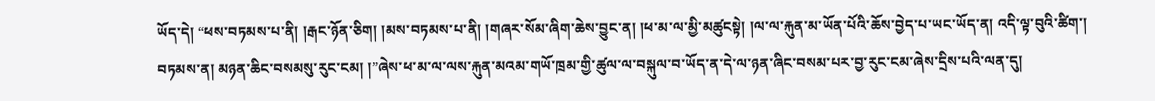ཡོད་དེ། “ཕས་བཏམས་པ་ནི། །རྒང་ཉོན་ཅིག། །མས་བཏམས་པ་ནི། །གཞར་སོམ་ཞིག་ཆེས་བྱུང་ན། །ཕ་མ་ལ་མྱི་མཚུངསྟེ། །ལ་ལ་རྐུན་མ་ཡོན་པོའི་ཆོས་བྱེད་པ་ཡང་ཡོད་ན། འདི་ལྟ་བུའི་ཚིག་། བཏམས་ན། མཉན་ཆིང་བསམསུ་རུང་ངམ། །”ཞེས་ཕ་མ་ལ་ལས་རྐུན་མའམ་གཡོ་ཁྲམ་གྱི་ཚུལ་ལ་བསྐུལ་བ་ཡོད་ན་དེ་ལ་ཉན་ཞིང་བསམ་པར་བྱ་རུང་ངམ་ཞེས་དྲིས་པའི་ལན་དུ།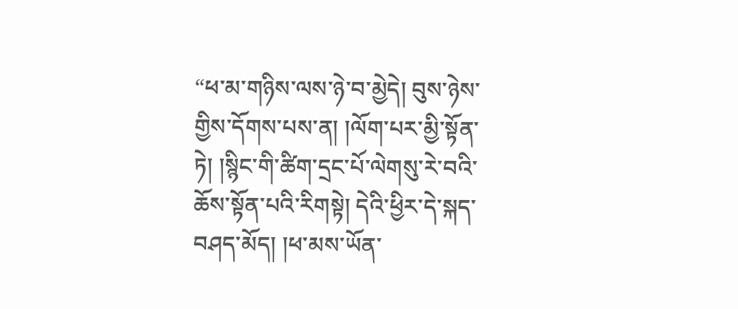“ཕ་མ་གཉིས་ལས་ཉེ་བ་མྱེདེ། བུས་ཉེས་གྱིས་དོགས་པས་ན། །ལོག་པར་མྱི་སྟོན་ཏེ། །སྙིང་གི་ཚིག་དྲང་པོ་ལེགསུ་རེ་བའི་ཆོས་སྟོན་པའི་རིགསྟེ། དེའི་ཕྱིར་དེ་སྐད་བཤད་མོད། །ཕ་མས་ཡོན་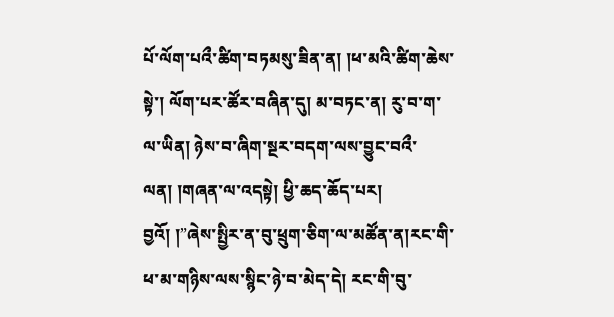པོ་ལོག་པའྀ་ཚིག་བཏམསུ་ཟིན་ན། །ཕ་མའི་ཚིག་ཆེས་སྟེ་། ལོག་པར་ཚོར་བཞིན་དུ། མ་བཏང་ན། རུ་བ་ག་ལ་ཡིན། ཉེས་བ་ཞིག་སྔར་བདག་ལས་བྱུང་བའྀ་ལན། །གཞན་ལ་འདསྟེ། ཕྱི་ཆད་ཆོད་པར། བྱའོ། །”ཞེས་སྤྱིར་ན་བུ་ཕྲུག་ཅིག་ལ་མཚོན་ན།རང་གི་ཕ་མ་གཉིས་ལས་སྙིང་ཉེ་བ་མེད་དེ། རང་གི་བུ་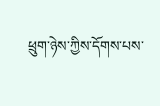ཕྲུག་ཉེས་ཀྱིས་དོགས་པས་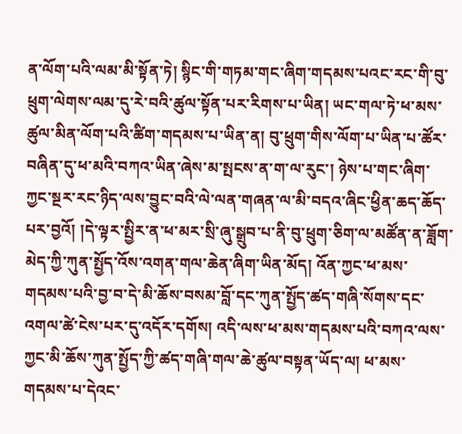ན་ལོག་པའི་ལམ་མི་སྟོན་ཏེ། སྙིང་གི་གཏམ་གང་ཞིག་གདམས་པའང་རང་གི་བུ་ཕྲུག་ལེགས་ལམ་དུ་རེ་བའི་ཚུལ་སྟོན་པར་རིགས་པ་ཡིན། ཡང་གལ་ཏེ་ཕ་མས་ཚུལ་མིན་ལོག་པའི་ཚིག་གདམས་པ་ཡིན་ན། བུ་ཕྲུག་གིས་ལོག་པ་ཡིན་པ་ཚོར་བཞིན་དུ་ཕ་མའི་བཀའ་ཡིན་ཞེས་མ་སྤངས་ན་ག་ལ་རུང་། ཉེས་པ་གང་ཞིག་ཀྱང་སྔར་རང་ཉིད་ལས་བྱུང་བའི་ལེ་ལན་གཞན་ལ་མི་བདའ་ཞིང་ཕྱིན་ཆད་ཆོད་པར་བྱའོ། །དེ་ལྟར་སྤྱིར་ན་ཕ་མར་སྲི་ཞུ་སྒྲུབ་པ་ནི་བུ་ཕྲུག་ཅིག་ལ་མཚོན་ན་ཟློག་མེད་ཀྱི་ཀུན་སྤྱོད་འོས་འགན་གལ་ཆེན་ཞིག་ཡིན་མོད། འོན་ཀྱང་ཕ་མས་གདམས་པའི་བྱ་བ་དེ་མི་ཆོས་བསམ་བློ་དང་ཀུན་སྤྱོད་ཚད་གཞི་སོགས་དང་འགལ་ཚེ་ངེས་པར་དུ་འདོར་དགོས། འདི་ལས་ཕ་མས་གདམས་པའི་བཀའ་ལས་ཀྱང་མི་ཆོས་ཀུན་སྤྱོད་ཀྱི་ཚད་གཞི་གལ་ཆེ་ཚུལ་བསྟན་ཡོད་ལ། ཕ་མས་གདམས་པ་དེའང་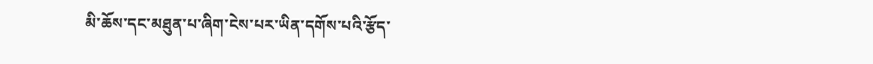མི་ཆོས་དང་མཐུན་པ་ཞིག་ངེས་པར་ཡིན་དགོས་པའི་རྩོད་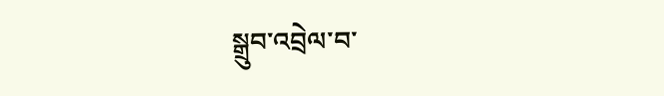སྒྲུབ་འབྲེལ་བ་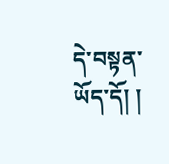དེ་བསྟན་ཡོད་དོ། །